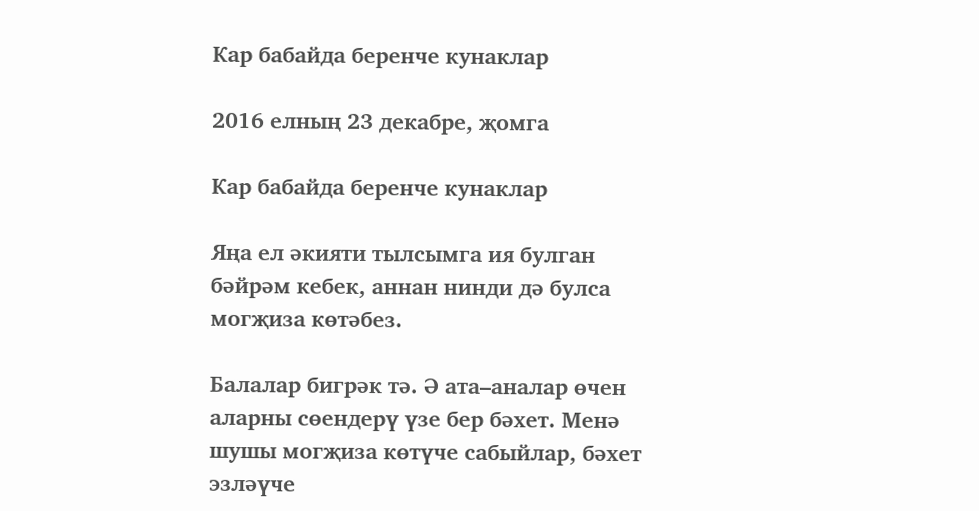Кар бабайда беренче кунаклар

2016 елның 23 декабре, җомга

Кар бабайда беренче кунаклар

Яңа ел әкияти тылсымга ия булган бәйрәм кебек, аннан нинди дә булса могҗиза көтәбез.

Балалар бигрәк тә. Ә ата–аналар өчен аларны сөендерү үзе бер бәхет. Менә шушы могҗиза көтүче сабыйлар, бәхет эзләүче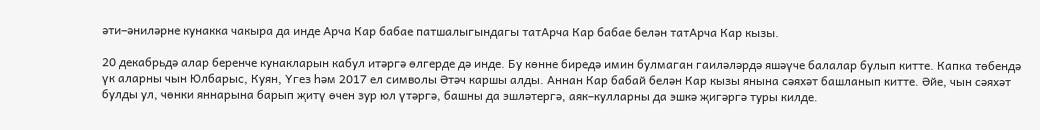әти–әниләрне кунакка чакыра да инде Арча Кар бабае патшалыгындагы татАрча Кар бабае белән татАрча Кар кызы.

20 декабрьдә алар беренче кунакларын кабул итәргә өлгерде дә инде. Бу көнне биредә имин булмаган гаиләләрдә яшәүче балалар булып китте. Капка төбендә үк аларны чын Юлбарыс, Куян, Үгез һәм 2017 ел символы Әтәч каршы алды. Аннан Кар бабай белән Кар кызы янына сәяхәт башланып китте. Әйе, чын сәяхәт булды ул, чөнки яннарына барып җитү өчен зур юл үтәргә, башны да эшләтергә, аяк–кулларны да эшкә җигәргә туры килде.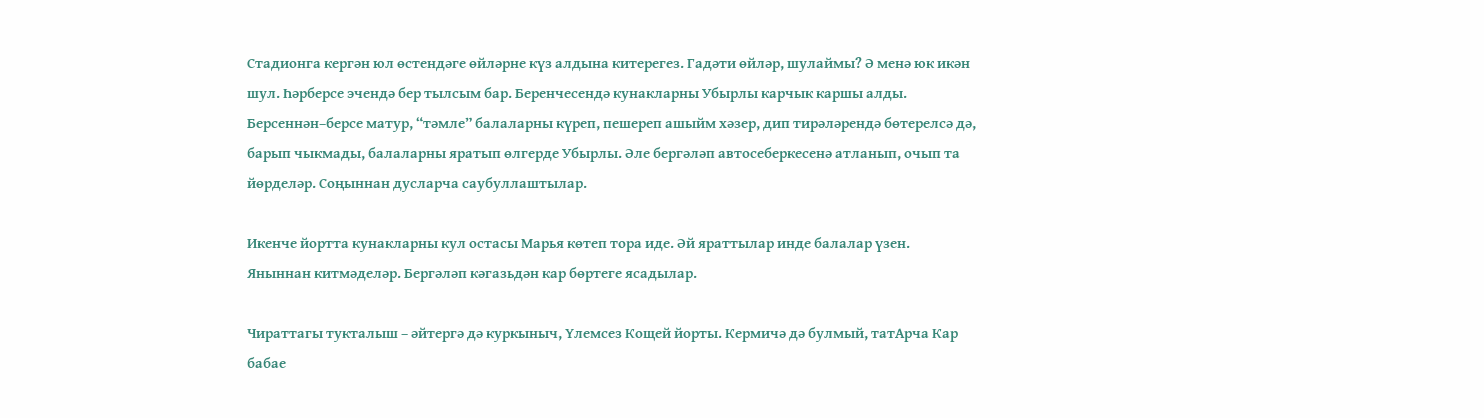Стадионга кергән юл өстендәге өйләрне күз алдына китерегез. Гадәти өйләр, шулаймы? Ә менә юк икән шул. Һәрберсе эчендә бер тылсым бар. Беренчесендә кунакларны Убырлы карчык каршы алды. Берсеннән–берсе матур, “тәмле” балаларны күреп, пешереп ашыйм хәзер, дип тирәләрендә бөтерелсә дә, барып чыкмады, балаларны яратып өлгерде Убырлы. Әле бергәләп автосеберкесенә атланып, очып та йөрделәр. Соңыннан дусларча саубуллаштылар.

Икенче йортта кунакларны кул остасы Марья көтеп тора иде. Әй яраттылар инде балалар үзен. Яныннан китмәделәр. Бергәләп кәгазьдән кар бөртеге ясадылар.

Чираттагы тукталыш – әйтергә дә куркыныч, Үлемсез Кощей йорты. Кермичә дә булмый, татАрча Кар бабае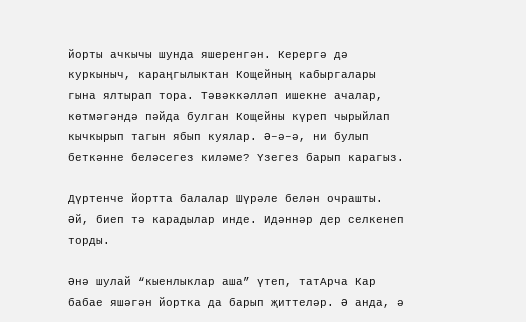йорты ачкычы шунда яшеренгән. Керергә дә куркыныч, караңгылыктан Кощейның кабыргалары гына ялтырап тора. Тәвәккәлләп ишекне ачалар, көтмәгәндә пәйда булган Кощейны күреп чырыйлап кычкырып тагын ябып куялар. Ә–ә–ә, ни булып беткәнне беләсегез киләме? Үзегез барып карагыз.

Дүртенче йортта балалар Шүрәле белән очрашты. Әй, биеп тә карадылар инде. Идәннәр дер селкенеп торды.

Әнә шулай “кыенлыклар аша” үтеп, татАрча Кар бабае яшәгән йортка да барып җиттеләр. Ә анда, ә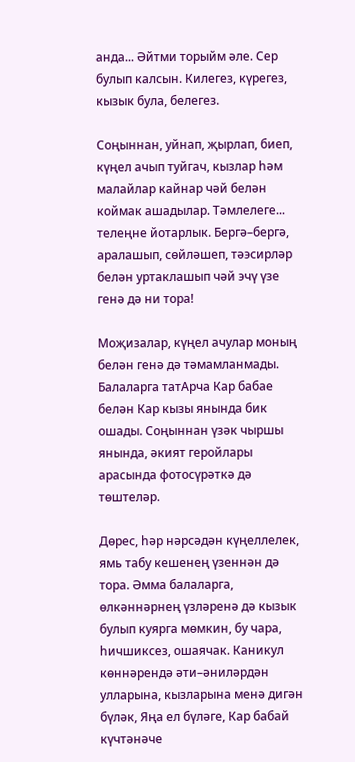анда... Әйтми торыйм әле. Сер булып калсын. Килегез, күрегез, кызык була, белегез.

Соңыннан, уйнап, җырлап, биеп, күңел ачып туйгач, кызлар һәм малайлар кайнар чәй белән коймак ашадылар. Тәмлелеге... телеңне йотарлык. Бергә–бергә, аралашып, сөйләшеп, тәэсирләр белән уртаклашып чәй эчү үзе генә дә ни тора!

Моҗизалар, күңел ачулар моның белән генә дә тәмамланмады. Балаларга татАрча Кар бабае белән Кар кызы янында бик ошады. Соңыннан үзәк чыршы янында, әкият геройлары арасында фотосүрәткә дә төштеләр.

Дөрес, һәр нәрсәдән күңеллелек, ямь табу кешенең үзеннән дә тора. Әмма балаларга, өлкәннәрнең үзләренә дә кызык булып куярга мөмкин, бу чара, һичшиксез, ошаячак. Каникул көннәрендә әти–әниләрдән улларына, кызларына менә дигән бүләк, Яңа ел бүләге, Кар бабай күчтәнәче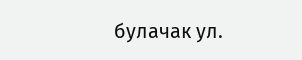булачак ул.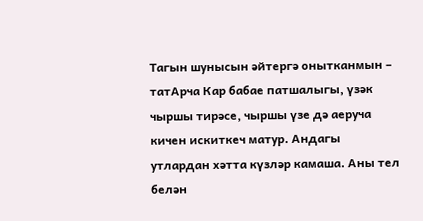Тагын шунысын әйтергә онытканмын – татАрча Кар бабае патшалыгы, үзәк чыршы тирәсе, чыршы үзе дә аеруча кичен искиткеч матур. Андагы утлардан хәтта күзләр камаша. Аны тел белән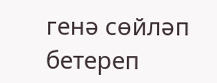генә сөйләп бетереп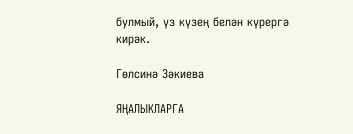булмый, үз күзең белән күрергә кирәк.

Гөлсинә Зәкиева

ЯҢАЛЫКЛАРГА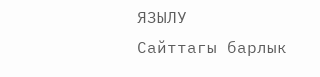ЯЗЫЛУ
Сайттагы барлык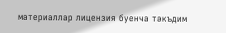материаллар лицензия буенча тәкъдим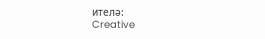ителә:
Creative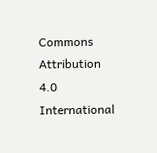Commons Attribution 4.0 International